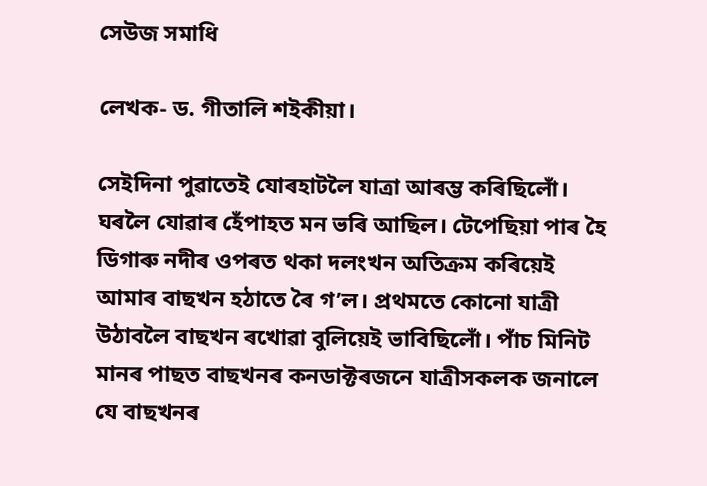সেউজ সমাধি

লেখক- ড. গীতালি শইকীয়া।

সেইদিনা পুৱাতেই যোৰহাটলৈ যাত্ৰা আৰম্ভ কৰিছিলোঁ। ঘৰলৈ যোৱাৰ হেঁপাহত মন ভৰি আছিল। টেপেছিয়া পাৰ হৈ ডিগাৰু নদীৰ ওপৰত থকা দলংখন অতিক্ৰম কৰিয়েই আমাৰ বাছখন হঠাতে ৰৈ গ’ল। প্ৰথমতে কোনো যাত্ৰী উঠাবলৈ বাছখন ৰখোৱা বুলিয়েই ভাবিছিলোঁ। পাঁচ মিনিট মানৰ পাছত বাছখনৰ কনডাক্টৰজনে যাত্ৰীসকলক জনালে যে বাছখনৰ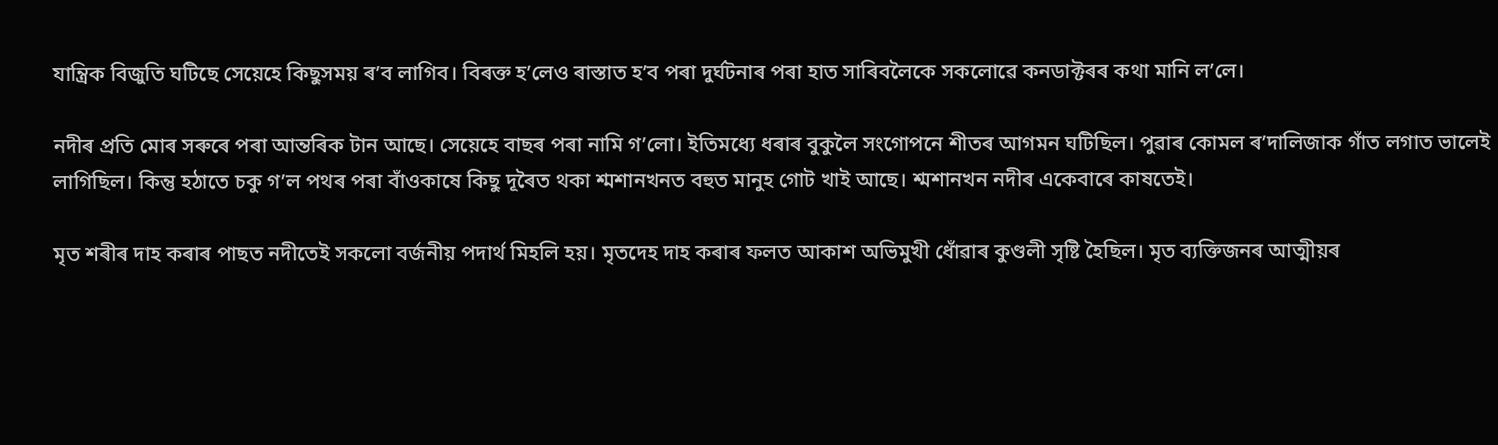যান্ত্ৰিক বিজুতি ঘটিছে সেয়েহে কিছুসময় ৰ’ব লাগিব। বিৰক্ত হ’লেও ৰাস্তাত হ’ব পৰা দুৰ্ঘটনাৰ পৰা হাত সাৰিবলৈকে সকলোৱে কনডাক্টৰৰ কথা মানি ল’লে।

নদীৰ প্ৰতি মোৰ সৰুৰে পৰা আন্তৰিক টান আছে। সেয়েহে বাছৰ পৰা নামি গ’লো। ইতিমধ্যে ধৰাৰ বুকুলৈ সংগোপনে শীতৰ আগমন ঘটিছিল। পুৱাৰ কোমল ৰ’দালিজাক গাঁত লগাত ভালেই লাগিছিল। কিন্তু হঠাতে চকু গ’ল পথৰ পৰা বাঁওকাষে কিছু দূৰৈত থকা শ্মশানখনত বহুত মানুহ গোট খাই আছে। শ্মশানখন নদীৰ একেবাৰে কাষতেই।

মৃত শৰীৰ দাহ কৰাৰ পাছত নদীতেই সকলো বৰ্জনীয় পদাৰ্থ মিহলি হয়। মৃতদেহ দাহ কৰাৰ ফলত আকাশ অভিমুখী ধোঁৱাৰ কুণ্ডলী সৃষ্টি হৈছিল। মৃত ব্যক্তিজনৰ আত্মীয়ৰ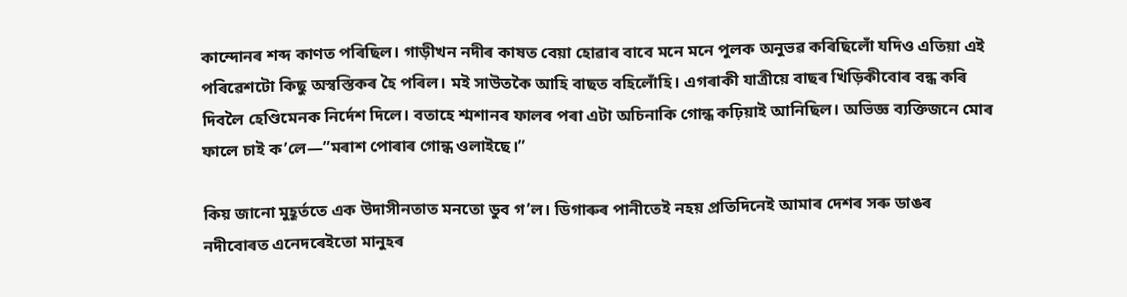কান্দোনৰ শব্দ কাণত পৰিছিল। গাড়ীখন নদীৰ কাষত বেয়া হোৱাৰ বাবে মনে মনে পুলক অনুভৱ কৰিছিলোঁ যদিও এতিয়া এই পৰিৱেশটো কিছু অস্বস্তিকৰ হৈ পৰিল। মই সাউতকৈ আহি বাছত বহিলোঁহি। এগৰাকী যাত্ৰীয়ে বাছৰ খিড়িকীবোৰ বন্ধ কৰি দিবলৈ হেণ্ডিমেনক নিৰ্দেশ দিলে। বতাহে শ্মশানৰ ফালৰ পৰা এটা অচিনাকি গোন্ধ কঢ়িয়াই আনিছিল। অভিজ্ঞ ব্যক্তিজনে মোৰ ফালে চাই ক’লে—”মৰাশ পোৰাৰ গোন্ধ ওলাইছে।”

কিয় জানো মুহূৰ্ততে এক উদাসীনতাত মনতো ডুব গ’ল। ডিগাৰুৰ পানীতেই নহয় প্ৰতিদিনেই আমাৰ দেশৰ সৰু ডাঙৰ নদীবোৰত এনেদৰেইতো মানুহৰ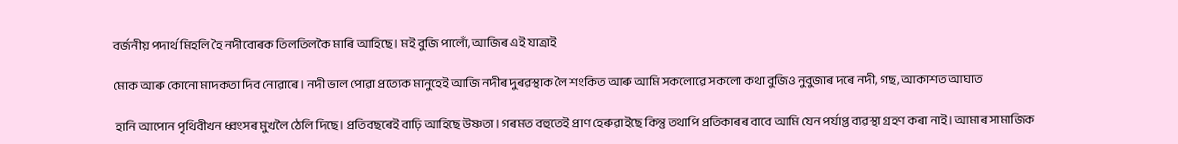বৰ্জনীয় পদাৰ্থ মিহলি হৈ নদীবোৰক তিলতিলকৈ মাৰি আহিছে। মই বুজি পালোঁ, আজিৰ এই যাত্ৰাই

মোক আৰু কোনো মাদকতা দিব নোৱাৰে। নদী ভাল পোৱা প্ৰত্যেক মানুহেই আজি নদীৰ দুৰৱস্থাক লৈ শংকিত আৰু আমি সকলোৱে সকলো কথা বুজিও নুবুজাৰ দৰে নদী, গছ, আকাশত আঘাত

 হানি আপোন পৃথিবীখন ধ্বংসৰ মুখলৈ ঠেলি দিছে। প্ৰতিবছৰেই বাঢ়ি আহিছে উষ্ণতা। গৰমত বহুতেই প্ৰাণ হেৰুৱাইছে কিন্তু তথাপি প্ৰতিকাৰৰ বাবে আমি যেন পৰ্যাপ্ত ব্যৱস্থা গ্ৰহণ কৰা নাই। আমাৰ সামাজিক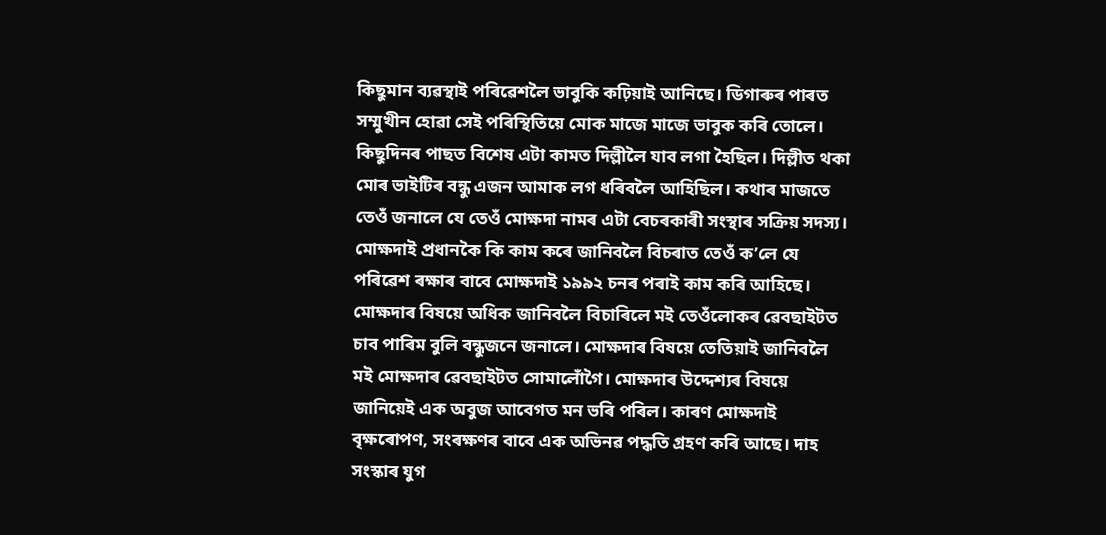কিছুমান ব্যৱস্থাই পৰিৱেশলৈ ভাবুকি কঢ়িয়াই আনিছে। ডিগাৰুৰ পাৰত সম্মুখীন হোৱা সেই পৰিস্থিতিয়ে মোক মাজে মাজে ভাবুক কৰি তোলে। কিছুদিনৰ পাছত বিশেষ এটা কামত দিল্লীলৈ যাব লগা হৈছিল। দিল্লীত থকা মোৰ ভাইটিৰ বন্ধু এজন আমাক লগ ধৰিবলৈ আহিছিল। কথাৰ মাজতে তেওঁ জনালে যে তেওঁ মোক্ষদা নামৰ এটা বেচৰকাৰী সংস্থাৰ সক্ৰিয় সদস্য। মোক্ষদাই প্ৰধানকৈ কি কাম কৰে জানিবলৈ বিচৰাত তেওঁ ক’লে যে পৰিৱেশ ৰক্ষাৰ বাবে মোক্ষদাই ১৯৯২ চনৰ পৰাই কাম কৰি আহিছে। মোক্ষদাৰ বিষয়ে অধিক জানিবলৈ বিচাৰিলে মই তেওঁলোকৰ ৱেবছাইটত চাব পাৰিম বুলি বন্ধুজনে জনালে। মোক্ষদাৰ বিষয়ে তেতিয়াই জানিবলৈ মই মোক্ষদাৰ ৱেবছাইটত সোমালোঁগৈ। মোক্ষদাৰ উদ্দেশ্যৰ বিষয়ে জানিয়েই এক অবুজ আবেগত মন ভৰি পৰিল। কাৰণ মোক্ষদাই বৃক্ষৰোপণ, সংৰক্ষণৰ বাবে এক অভিনৱ পদ্ধতি গ্ৰহণ কৰি আছে। দাহ সংস্কাৰ যুগ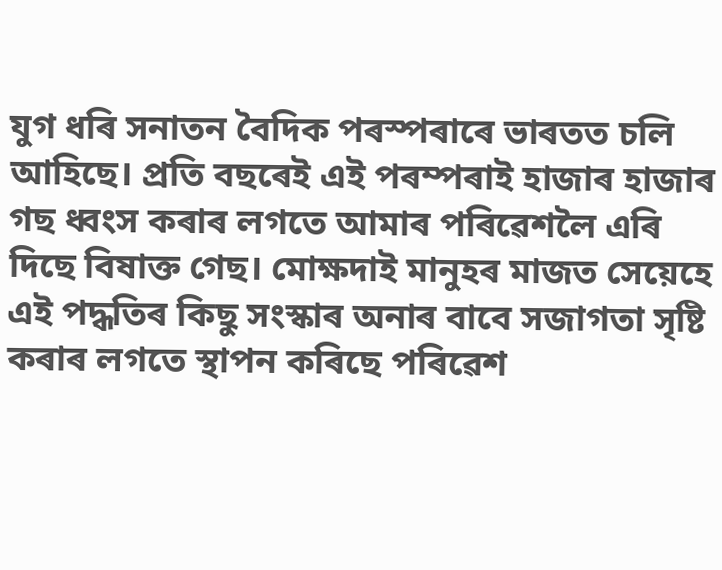যুগ ধৰি সনাতন বৈদিক পৰস্পৰাৰে ভাৰতত চলি আহিছে। প্ৰতি বছৰেই এই পৰম্পৰাই হাজাৰ হাজাৰ গছ ধ্বংস কৰাৰ লগতে আমাৰ পৰিৱেশলৈ এৰি দিছে বিষাক্ত গেছ। মোক্ষদাই মানুহৰ মাজত সেয়েহে এই পদ্ধতিৰ কিছু সংস্কাৰ অনাৰ বাবে সজাগতা সৃষ্টি কৰাৰ লগতে স্থাপন কৰিছে পৰিৱেশ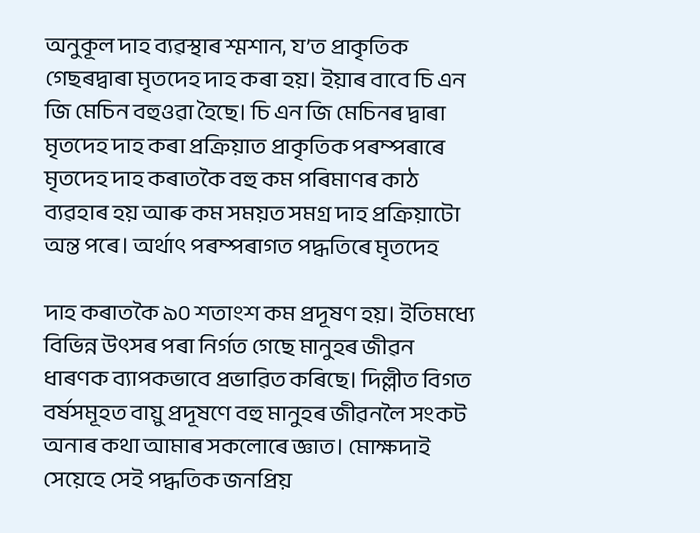অনুকূল দাহ ব্যৱস্থাৰ শ্মশান, য’ত প্ৰাকৃতিক গেছৰদ্বাৰা মৃতদেহ দাহ কৰা হয়। ইয়াৰ বাবে চি এন জি মেচিন বহুওৱা হৈছে। চি এন জি মেচিনৰ দ্বাৰা মৃতদেহ দাহ কৰা প্ৰক্ৰিয়াত প্ৰাকৃতিক পৰম্পৰাৰে মৃতদেহ দাহ কৰাতকৈ বহু কম পৰিমাণৰ কাঠ ব্যৱহাৰ হয় আৰু কম সময়ত সমগ্ৰ দাহ প্ৰক্ৰিয়াটো অন্ত পৰে। অৰ্থাৎ পৰম্পৰাগত পদ্ধতিৰে মৃতদেহ

দাহ কৰাতকৈ ৯০ শতাংশ কম প্ৰদূষণ হয়। ইতিমধ্যে বিভিন্ন উৎসৰ পৰা নিৰ্গত গেছে মানুহৰ জীৱন ধাৰণক ব্যাপকভাবে প্ৰভাৱিত কৰিছে। দিল্লীত বিগত বৰ্ষসমূহত বায়ু প্ৰদূষণে বহু মানুহৰ জীৱনলৈ সংকট অনাৰ কথা আমাৰ সকলোৰে জ্ঞাত। মোক্ষদাই সেয়েহে সেই পদ্ধতিক জনপ্ৰিয়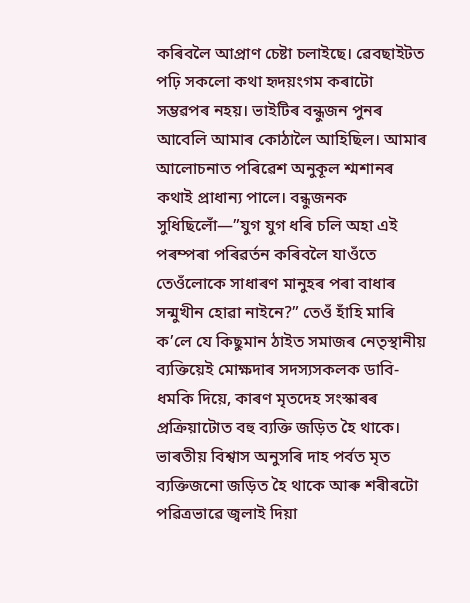কৰিবলৈ আপ্ৰাণ চেষ্টা চলাইছে। ৱেবছাইটত পঢ়ি সকলো কথা হৃদয়ংগম কৰাটো সম্ভৱপৰ নহয়। ভাইটিৰ বন্ধুজন পুনৰ আবেলি আমাৰ কোঠালৈ আহিছিল। আমাৰ আলোচনাত পৰিৱেশ অনুকূল শ্মশানৰ কথাই প্ৰাধান্য পালে। বন্ধুজনক সুধিছিলোঁ—”যুগ যুগ ধৰি চলি অহা এই পৰম্পৰা পৰিৱৰ্তন কৰিবলৈ যাওঁতে তেওঁলোকে সাধাৰণ মানুহৰ পৰা বাধাৰ সন্মুখীন হোৱা নাইনে?” তেওঁ হাঁহি মাৰি ক’লে যে কিছুমান ঠাইত সমাজৰ নেতৃস্থানীয় ব্যক্তিয়েই মোক্ষদাৰ সদস্যসকলক ডাবি-ধমকি দিয়ে, কাৰণ মৃতদেহ সংস্কাৰৰ প্ৰক্ৰিয়াটোত বহু ব্যক্তি জড়িত হৈ থাকে। ভাৰতীয় বিশ্বাস অনুসৰি দাহ পৰ্বত মৃত ব্যক্তিজনো জড়িত হৈ থাকে আৰু শৰীৰটো পৱিত্ৰভাৱে জ্বলাই দিয়া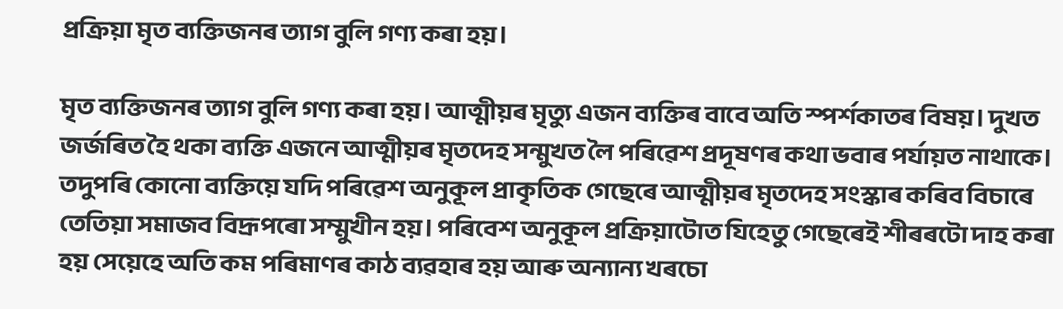প্ৰক্ৰিয়া মৃত ব্যক্তিজনৰ ত্যাগ বুলি গণ্য কৰা হয়।

মৃত ব্যক্তিজনৰ ত্যাগ বুলি গণ্য কৰা হয়। আত্মীয়ৰ মৃত্যু এজন ব্যক্তিৰ বাবে অতি স্পৰ্শকাতৰ বিষয়। দুখত জৰ্জৰিত হৈ থকা ব্যক্তি এজনে আত্মীয়ৰ মৃতদেহ সন্মুখত লৈ পৰিৱেশ প্ৰদূষণৰ কথা ভবাৰ পৰ্যায়ত নাথাকে। তদুপৰি কোনো ব্যক্তিয়ে যদি পৰিৱেশ অনুকূল প্ৰাকৃতিক গেছেৰে আত্মীয়ৰ মৃতদেহ সংস্কাৰ কৰিব বিচাৰে তেতিয়া সমাজব বিদ্ৰূপৰো সম্মুখীন হয়। পৰিবেশ অনুকূল প্ৰক্ৰিয়াটোত যিহেতু গেছেৰেই শীৰৰটো দাহ কৰা হয় সেয়েহে অতি কম পৰিমাণৰ কাঠ ব্যৱহাৰ হয় আৰু অন্যান্য খৰচো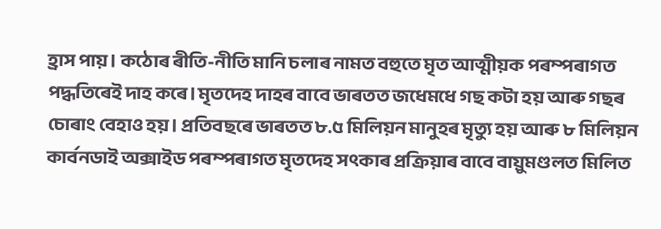হ্ৰাস পায়। কঠোৰ ৰীতি-নীতি মানি চলাৰ নামত বহুতে মৃত আত্মীয়ক পৰম্পৰাগত পদ্ধতিৰেই দাহ কৰে। মৃতদেহ দাহৰ বাবে ভাৰতত জধেমধে গছ কটা হয় আৰু গছৰ চোৰাং বেহাও হয়। প্ৰতিবছৰে ভাৰতত ৮.৫ মিলিয়ন মানুহৰ মৃত্যু হয় আৰু ৮ মিলিয়ন কাৰ্বনডাই অক্সাইড পৰম্পৰাগত মৃতদেহ সৎকাৰ প্ৰক্ৰিয়াৰ বাবে বায়ুমণ্ডলত মিলিত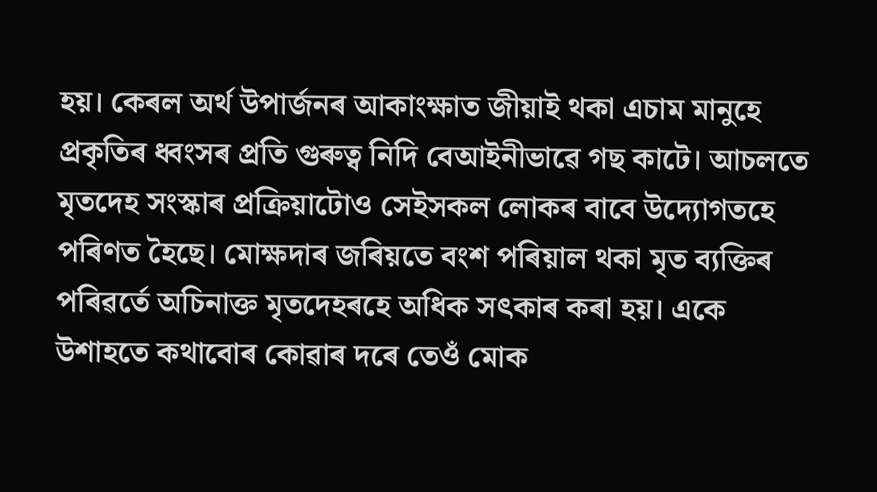হয়। কেৰল অৰ্থ উপাৰ্জনৰ আকাংক্ষাত জীয়াই থকা এচাম মানুহে প্ৰকৃতিৰ ধ্বংসৰ প্ৰতি গুৰুত্ব নিদি বেআইনীভাৱে গছ কাটে। আচলতে মৃতদেহ সংস্কাৰ প্ৰক্ৰিয়াটোও সেইসকল লোকৰ বাবে উদ্যোগতহে পৰিণত হৈছে। মোক্ষদাৰ জৰিয়তে বংশ পৰিয়াল থকা মৃত ব্যক্তিৰ পৰিৱৰ্তে অচিনাক্ত মৃতদেহৰহে অধিক সৎকাৰ কৰা হয়। একে উশাহতে কথাবোৰ কোৱাৰ দৰে তেওঁ মোক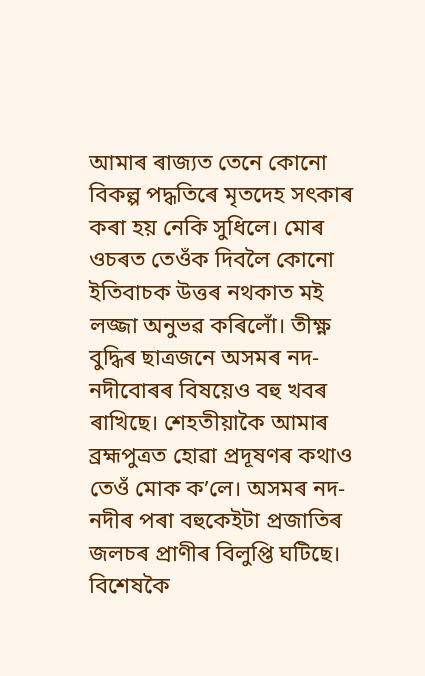আমাৰ ৰাজ্যত তেনে কোনো বিকল্প পদ্ধতিৰে মৃতদেহ সৎকাৰ কৰা হয় নেকি সুধিলে। মোৰ ওচৰত তেওঁক দিবলৈ কোনো ইতিবাচক উত্তৰ নথকাত মই লজ্জা অনুভৱ কৰিলোঁ। তীক্ষ্ণ বুদ্ধিৰ ছাত্ৰজনে অসমৰ নদ-নদীবোৰৰ বিষয়েও বহু খবৰ ৰাখিছে। শেহতীয়াকৈ আমাৰ ব্ৰহ্মপুত্ৰত হোৱা প্ৰদূষণৰ কথাও তেওঁ মোক ক’লে। অসমৰ নদ-নদীৰ পৰা বহুকেইটা প্ৰজাতিৰ জলচৰ প্ৰাণীৰ বিলুপ্তি ঘটিছে। বিশেষকৈ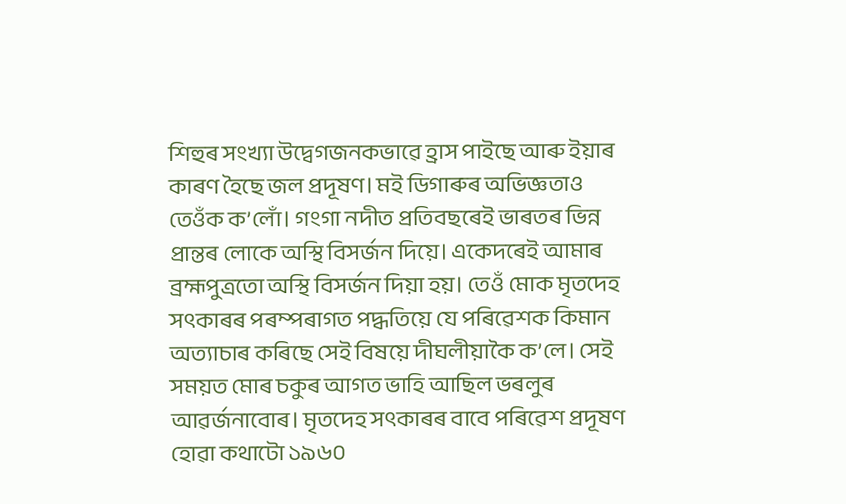শিহুৰ সংখ্যা উদ্বেগজনকভাৱে হ্ৰাস পাইছে আৰু ইয়াৰ কাৰণ হৈছে জল প্ৰদূষণ। মই ডিগাৰুৰ অভিজ্ঞতাও তেওঁক ক’লোঁ। গংগা নদীত প্ৰতিবছৰেই ভাৰতৰ ভিন্ন প্ৰান্তৰ লোকে অস্থি বিসৰ্জন দিয়ে। একেদৰেই আমাৰ ব্ৰহ্মপুত্ৰতো অস্থি বিসৰ্জন দিয়া হয়। তেওঁ মোক মৃতদেহ সৎকাৰৰ পৰম্পৰাগত পদ্ধতিয়ে যে পৰিৱেশক কিমান অত্যাচাৰ কৰিছে সেই বিষয়ে দীঘলীয়াকৈ ক’লে। সেই সময়ত মোৰ চকুৰ আগত ভাহি আছিল ভৰলুৰ আৱৰ্জনাবোৰ। মৃতদেহ সৎকাৰৰ বাবে পৰিৱেশ প্ৰদূষণ হোৱা কথাটো ১৯৬০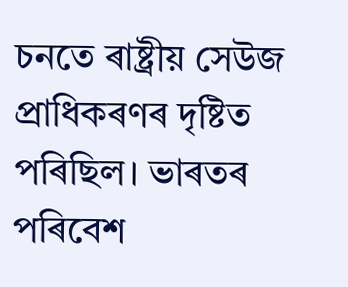চনতে ৰাষ্ট্ৰীয় সেউজ প্ৰাধিকৰণৰ দৃষ্টিত পৰিছিল। ভাৰতৰ পৰিবেশ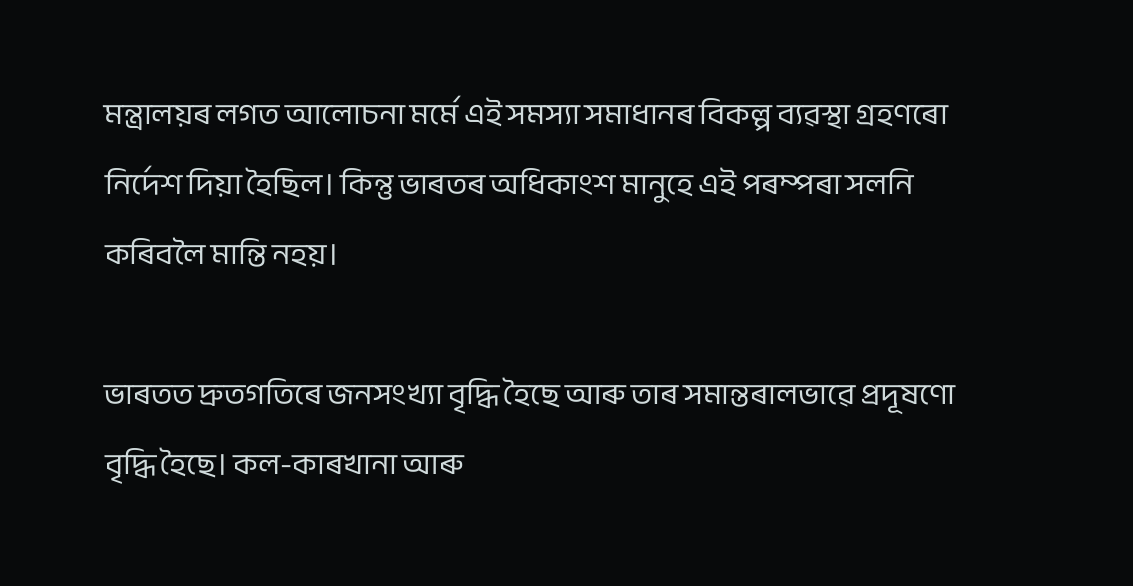মন্ত্ৰালয়ৰ লগত আলোচনা মৰ্মে এই সমস্যা সমাধানৰ বিকল্প ব্যৱস্থা গ্ৰহণৰো নিৰ্দেশ দিয়া হৈছিল। কিন্তু ভাৰতৰ অধিকাংশ মানুহে এই পৰম্পৰা সলনি কৰিবলৈ মান্তি নহয়।

ভাৰতত দ্ৰুতগতিৰে জনসংখ্যা বৃদ্ধি হৈছে আৰু তাৰ সমান্তৰালভাৱে প্ৰদূষণো বৃদ্ধি হৈছে। কল-কাৰখানা আৰু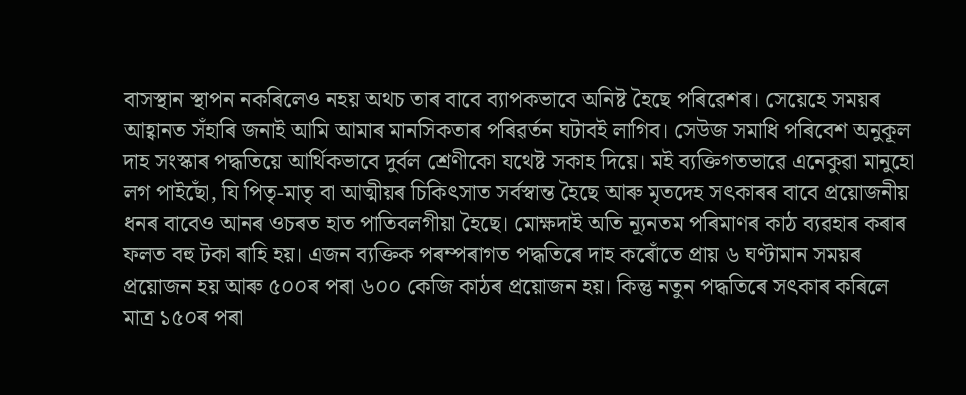বাসস্থান স্থাপন নকৰিলেও নহয় অথচ তাৰ বাবে ব্যাপকভাবে অনিষ্ট হৈছে পৰিৱেশৰ। সেয়েহে সময়ৰ আহ্বানত সঁহাৰি জনাই আমি আমাৰ মানসিকতাৰ পৰিৱৰ্তন ঘটাবই লাগিব। সেউজ সমাধি পৰিবেশ অনুকূল দাহ সংস্কাৰ পদ্ধতিয়ে আৰ্থিকভাবে দুৰ্বল শ্ৰেণীকো যথেষ্ট সকাহ দিয়ে। মই ব্যক্তিগতভাৱে এনেকুৱা মানুহো লগ পাইছোঁ, যি পিতৃ-মাতৃ বা আত্মীয়ৰ চিকিৎসাত সৰ্বস্বান্ত হৈছে আৰু মৃতদেহ সৎকাৰৰ বাবে প্ৰয়োজনীয় ধনৰ বাবেও আনৰ ওচৰত হাত পাতিবলগীয়া হৈছে। মোক্ষদাই অতি ন্যূনতম পৰিমাণৰ কাঠ ব্যৱহাৰ কৰাৰ ফলত বহু টকা ৰাহি হয়। এজন ব্যক্তিক পৰম্পৰাগত পদ্ধতিৰে দাহ কৰোঁতে প্ৰায় ৬ ঘণ্টামান সময়ৰ প্ৰয়োজন হয় আৰু ৫০০ৰ পৰা ৬০০ কেজি কাঠৰ প্ৰয়োজন হয়। কিন্তু নতুন পদ্ধতিৰে সৎকাৰ কৰিলে মাত্ৰ ১৫০ৰ পৰা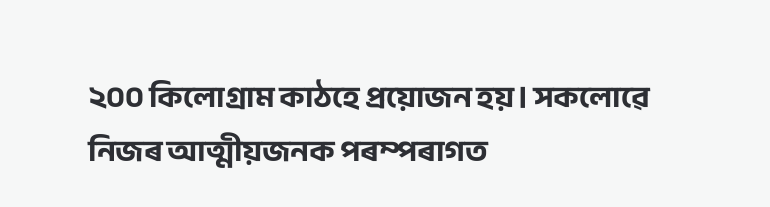২০০ কিলোগ্ৰাম কাঠহে প্ৰয়োজন হয়। সকলোৱে নিজৰ আত্মীয়জনক পৰম্পৰাগত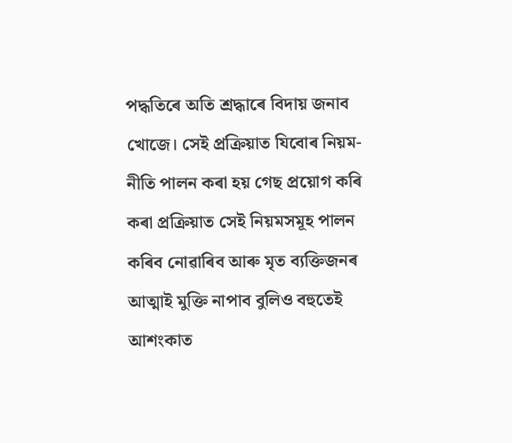পদ্ধতিৰে অতি শ্ৰদ্ধাৰে বিদায় জনাব খোজে। সেই প্ৰক্ৰিয়াত যিবোৰ নিয়ম-নীতি পালন কৰা হয় গেছ প্ৰয়োগ কৰি কৰা প্ৰক্ৰিয়াত সেই নিয়মসমূহ পালন কৰিব নোৱাৰিব আৰু মৃত ব্যক্তিজনৰ আত্মাই মুক্তি নাপাব বুলিও বহুতেই আশংকাত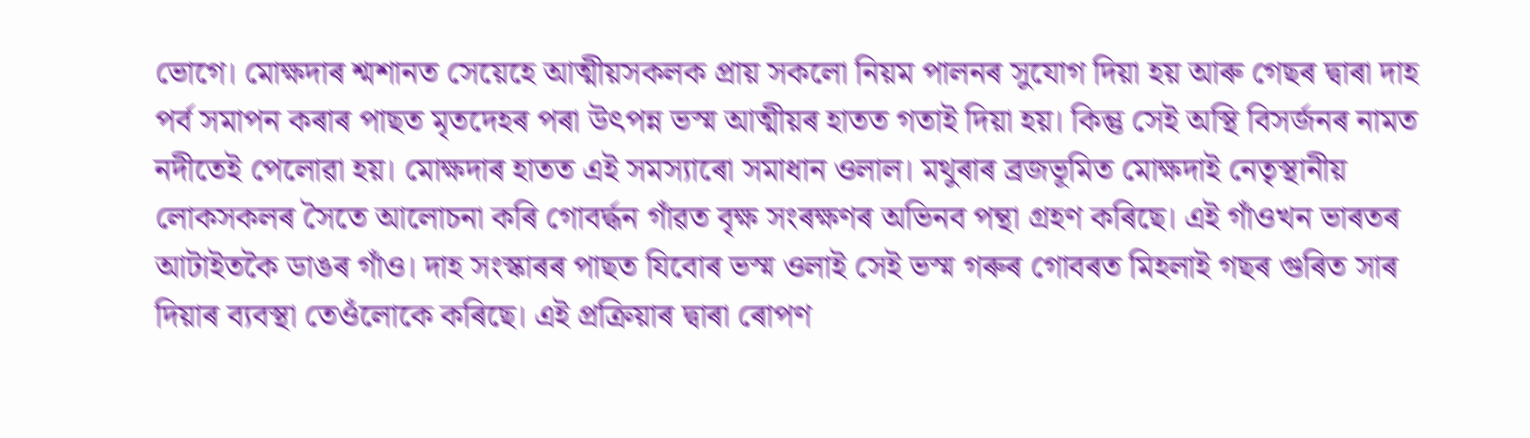ভোগে। মোক্ষদাৰ শ্মশানত সেয়েহে আত্মীয়সকলক প্ৰায় সকলো নিয়ম পালনৰ সুযোগ দিয়া হয় আৰু গেছৰ দ্বাৰা দাহ পৰ্ব সমাপন কৰাৰ পাছত মৃতদেহৰ পৰা উৎপন্ন ভস্ম আত্মীয়ৰ হাতত গতাই দিয়া হয়। কিন্তু সেই অস্থি বিসৰ্জনৰ নামত নদীতেই পেলোৱা হয়। মোক্ষদাৰ হাতত এই সমস্যাৰো সমাধান ওলাল। মথুৰাৰ ব্ৰজভূমিত মোক্ষদাই নেতৃস্থানীয় লোকসকলৰ সৈতে আলোচনা কৰি গোবৰ্দ্ধন গাঁৱত বৃক্ষ সংৰক্ষণৰ অভিনব পন্থা গ্ৰহণ কৰিছে। এই গাঁওখন ভাৰতৰ আটাইতকৈ ডাঙৰ গাঁও। দাহ সংস্কাৰৰ পাছত যিবোৰ ভস্ম ওলাই সেই ভস্ম গৰুৰ গোবৰত মিহলাই গছৰ গুৰিত সাৰ দিয়াৰ ব্যবস্থা তেওঁলোকে কৰিছে। এই প্ৰক্ৰিয়াৰ দ্বাৰা ৰোপণ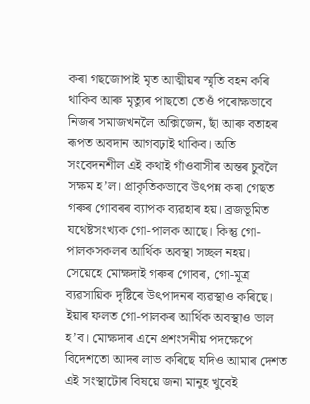কৰা গছজোপাই মৃত আত্মীয়ৰ স্মৃতি বহন কৰি থাকিব আৰু মৃত্যুৰ পাছতো তেওঁ পৰোক্ষভাবে নিজৰ সমাজখনলৈ অক্সিজেন, ছাঁ আৰু বতাহৰ ৰূপত অবদান আগবঢ়াই থাকিব। অতি সংবেদনশীল এই কথাই গাঁওবাসীৰ অন্তৰ চুবলৈ সক্ষম হ’ল। প্ৰাকৃতিকভাবে উৎপন্ন কৰা গেছত গৰুৰ গোবৰৰ ব্যাপক ব্যৱহাৰ হয়। ব্ৰজভূমিত যথেষ্টসংখ্যক গো-পালক আছে। কিন্তু গো-পালকসকলৰ আৰ্থিক অবস্থা সচ্ছল নহয়। সেয়েহে মোক্ষদাই গৰুৰ গোবৰ, গো-মূত্ৰ ব্যৱসায়িক দৃষ্টিৰে উৎপাদনৰ ব্যৱস্থাও কৰিছে। ইয়াৰ ফলত গো-পালকৰ আৰ্থিক অবস্থাও ভাল হ’ব। মোক্ষদাৰ এনে প্ৰশংসনীয় পদক্ষেপে বিদেশতো আদৰ লাভ কৰিছে যদিও আমাৰ দেশত এই সংস্থাটোৰ বিষয়ে জনা মানুহ খুবেই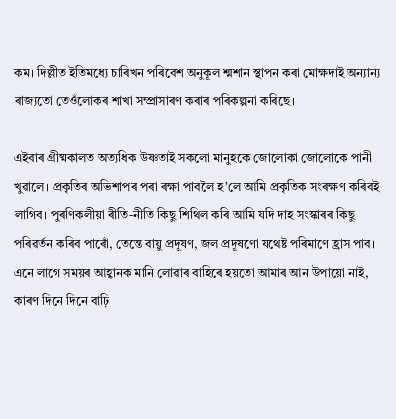কম। দিল্লীত ইতিমধ্যে চাৰিখন পৰিবেশ অনুকূল শ্মশান স্থাপন কৰা মোক্ষদাই অন্যান্য ৰাজ্যতো তেওঁলোকৰ শাখা সম্প্ৰাসাৰণ কৰাৰ পৰিকল্পনা কৰিছে।

এইবাৰ গ্ৰীষ্মকালত অত্যধিক উষ্ণতাই সকলো মানুহকে জোলোকা জোলোকে পানী খুৱালে। প্ৰকৃতিৰ অভিশাপৰ পৰা ৰক্ষা পাবলৈ হ’লে আমি প্ৰকৃতিক সংৰক্ষণ কৰিবই লাগিব। পুৰণিকলীয়া ৰীতি-নীতি কিছু শিথিল কৰি আমি যদি দাহ সংস্কাৰৰ কিছু পৰিৱৰ্তন কৰিব পাৰোঁ, তেন্তে বায়ু প্ৰদূষণ, জল প্ৰদূষণো যথেষ্ট পৰিমাণে হ্ৰাস পাব। এনে লাগে সময়ৰ আহ্বানক মানি লোৱাৰ বাহিৰে হয়তো আমাৰ আন উপায়ো নাই, কাৰণ দিনে দিনে বাঢ়ি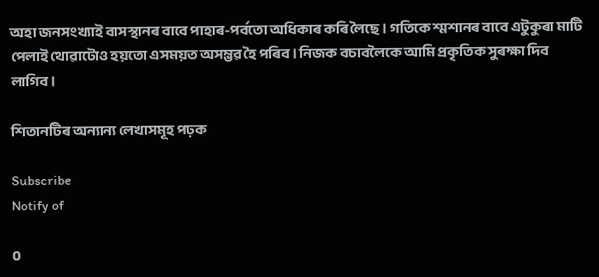অহা জনসংখ্যাই বাসস্থানৰ বাবে পাহাৰ-পৰ্বতো অধিকাৰ কৰি লৈছে। গতিকে শ্মশানৰ বাবে এটুকুৰা মাটি পেলাই থোৱাটোও হয়তো এসময়ত অসম্ভৱ হৈ পৰিব। নিজক বচাবলৈকে আমি প্ৰকৃতিক সুৰক্ষা দিব লাগিব।

শিতানটিৰ অন্যান্য লেখাসমূহ পঢ়ক

Subscribe
Notify of

0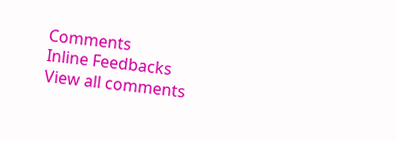Comments
Inline Feedbacks
View all comments